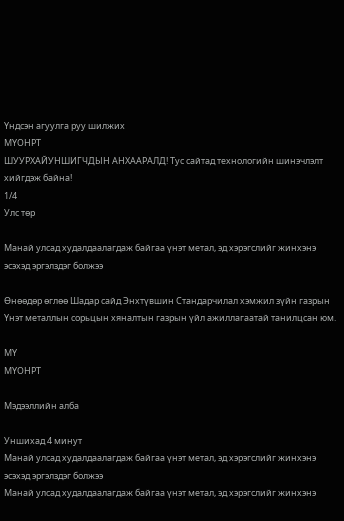Үндсэн агуулга руу шилжих
МҮОНРТ
ШУУРХАЙУНШИГЧДЫН АНХААРАЛД! Тус сайтад технологийн шинэчлэлт хийгдэж байна!
1/4
Улс төр

Манай улсад худалдаалагдаж байгаа үнэт метал, эд хэрэгслийг жинхэнэ эсэхэд эргэлздэг болжээ

Өнөөдөр өглөө Шадар сайд Энхтүвшин Стандарчилал хэмжил зүйн газрын Үнэт металлын сорьцын хяналтын газрын үйл ажиллагаатай танилцсан юм.

МҮ
МҮОНРТ

Мэдээллийн алба

Уншихад 4 минут
Манай улсад худалдаалагдаж байгаа үнэт метал, эд хэрэгслийг жинхэнэ эсэхэд эргэлздэг болжээ
Манай улсад худалдаалагдаж байгаа үнэт метал, эд хэрэгслийг жинхэнэ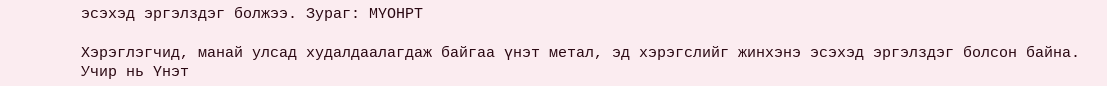эсэхэд эргэлздэг болжээ. Зураг: МҮОНРТ

Хэрэглэгчид, манай улсад худалдаалагдаж байгаа үнэт метал, эд хэрэгслийг жинхэнэ эсэхэд эргэлздэг болсон байна. Учир нь Үнэт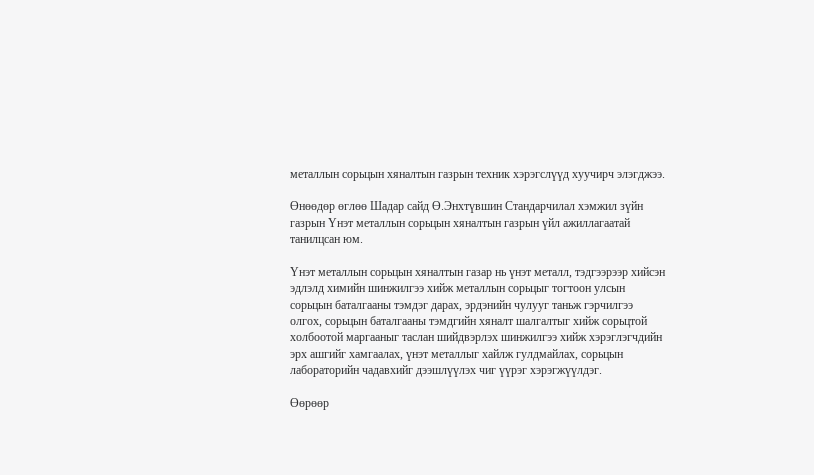металлын сорьцын хяналтын газрын техник хэрэгслүүд хуучирч элэгджээ.

Өнөөдөр өглөө Шадар сайд Ө.Энхтүвшин Стандарчилал хэмжил зүйн газрын Үнэт металлын сорьцын хяналтын газрын үйл ажиллагаатай танилцсан юм.

Үнэт металлын сорьцын хяналтын газар нь үнэт металл, тэдгээрээр хийсэн эдлэлд химийн шинжилгээ хийж металлын сорьцыг тогтоон улсын сорьцын баталгааны тэмдэг дарах, эрдэнийн чулууг таньж гэрчилгээ олгох, сорьцын баталгааны тэмдгийн хяналт шалгалтыг хийж сорьцтой холбоотой маргааныг таслан шийдвэрлэх шинжилгээ хийж хэрэглэгчдийн эрх ашгийг хамгаалах, үнэт металлыг хайлж гулдмайлах, сорьцын лабораторийн чадавхийг дээшлүүлэх чиг үүрэг хэрэгжүүлдэг.

Өөрөөр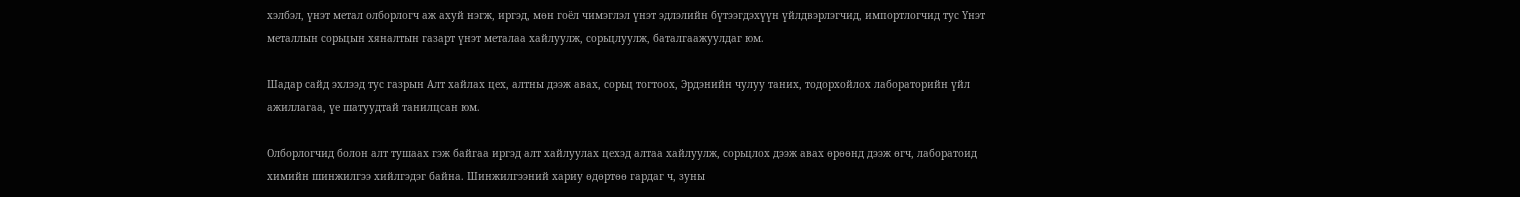хэлбэл, үнэт метал олборлогч аж ахуй нэгж, иргэд, мөн гоёл чимэглэл үнэт эдлэлийн бүтээгдэхүүн үйлдвэрлэгчид, импортлогчид тус Үнэт металлын сорьцын хяналтын газарт үнэт металаа хайлуулж, сорьцлуулж, баталгаажуулдаг юм.

Шадар сайд эхлээд тус газрын Алт хайлах цех, алтны дээж авах, сорьц тогтоох, Эрдэнийн чулуу таних, тодорхойлох лабораторийн үйл ажиллагаа, үе шатуудтай танилцсан юм.

Олборлогчид болон алт тушаах гэж байгаа иргэд алт хайлуулах цехэд алтаа хайлуулж, сорьцлох дээж авах өрөөнд дээж өгч, лаборатоид химийн шинжилгээ хийлгэдэг байна. Шинжилгээний хариу өдөртөө гардаг ч, зуны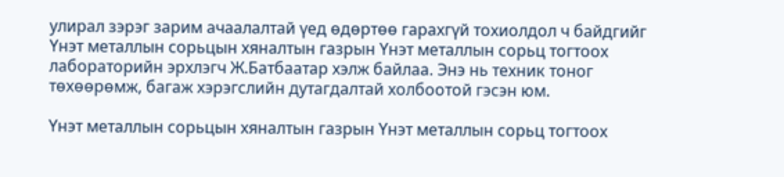улирал зэрэг зарим ачаалалтай үед өдөртөө гарахгүй тохиолдол ч байдгийг Үнэт металлын сорьцын хяналтын газрын Үнэт металлын сорьц тогтоох лабораторийн эрхлэгч Ж.Батбаатар хэлж байлаа. Энэ нь техник тоног төхөөрөмж, багаж хэрэгслийн дутагдалтай холбоотой гэсэн юм.

Үнэт металлын сорьцын хяналтын газрын Үнэт металлын сорьц тогтоох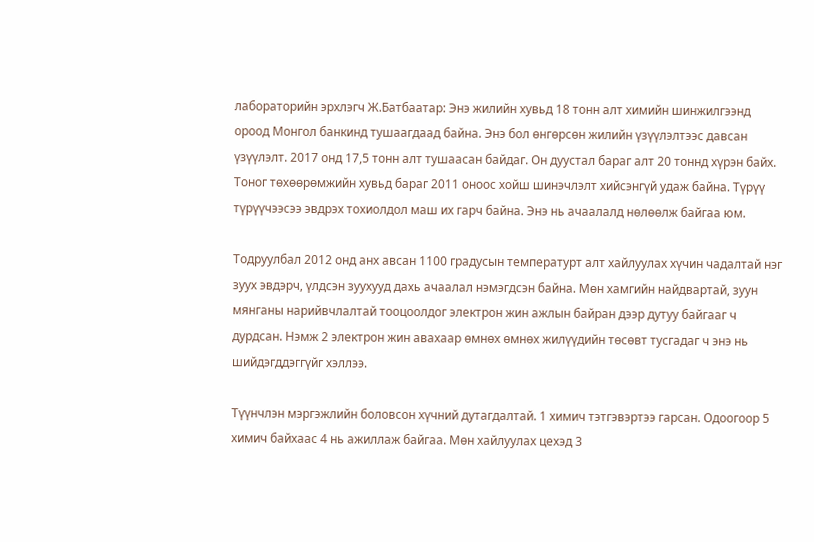лабораторийн эрхлэгч Ж.Батбаатар: Энэ жилийн хувьд 18 тонн алт химийн шинжилгээнд ороод Монгол банкинд тушаагдаад байна. Энэ бол өнгөрсөн жилийн үзүүлэлтээс давсан үзүүлэлт. 2017 онд 17,5 тонн алт тушаасан байдаг. Он дуустал бараг алт 20 тоннд хүрэн байх. Тоног төхөөрөмжийн хувьд бараг 2011 оноос хойш шинэчлэлт хийсэнгүй удаж байна. Түрүү түрүүчээсээ эвдрэх тохиолдол маш их гарч байна. Энэ нь ачаалалд нөлөөлж байгаа юм.

Тодруулбал 2012 онд анх авсан 1100 градусын температурт алт хайлуулах хүчин чадалтай нэг зуух эвдэрч, үлдсэн зуухууд дахь ачаалал нэмэгдсэн байна. Мөн хамгийн найдвартай, зуун мянганы нарийвчлалтай тооцоолдог электрон жин ажлын байран дээр дутуу байгааг ч дурдсан. Нэмж 2 электрон жин авахаар өмнөх өмнөх жилүүдийн төсөвт тусгадаг ч энэ нь шийдэгддэггүйг хэллээ.

Түүнчлэн мэргэжлийн боловсон хүчний дутагдалтай. 1 химич тэтгэвэртээ гарсан. Одоогоор 5 химич байхаас 4 нь ажиллаж байгаа. Мөн хайлуулах цехэд 3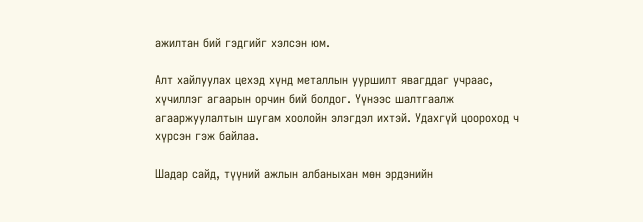ажилтан бий гэдгийг хэлсэн юм.

Алт хайлуулах цехэд хүнд металлын ууршилт явагддаг учраас, хүчиллэг агаарын орчин бий болдог. Үүнээс шалтгаалж агааржуулалтын шугам хоолойн элэгдэл ихтэй. Удахгүй цоороход ч хүрсэн гэж байлаа.

Шадар сайд, түүний ажлын албаныхан мөн эрдэнийн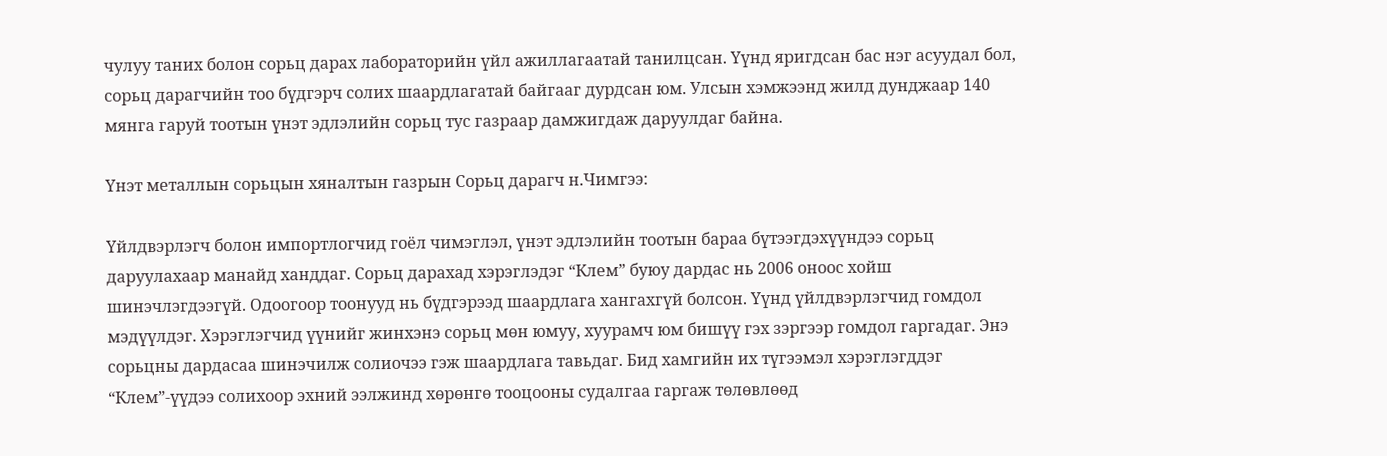чулуу таних болон сорьц дарах лабораторийн үйл ажиллагаатай танилцсан. Үүнд яригдсан бас нэг асуудал бол, сорьц дарагчийн тоо бүдгэрч солих шаардлагатай байгааг дурдсан юм. Улсын хэмжээнд жилд дунджаар 140 мянга гаруй тоотын үнэт эдлэлийн сорьц тус газраар дамжигдаж даруулдаг байна.

Үнэт металлын сорьцын хяналтын газрын Сорьц дарагч н.Чимгээ:

Үйлдвэрлэгч болон импортлогчид гоёл чимэглэл, үнэт эдлэлийн тоотын бараа бүтээгдэхүүндээ сорьц даруулахаар манайд ханддаг. Сорьц дарахад хэрэглэдэг “Клем” буюу дардас нь 2006 оноос хойш шинэчлэгдээгүй. Одоогоор тоонууд нь бүдгэрээд шаардлага хангахгүй болсон. Үүнд үйлдвэрлэгчид гомдол мэдүүлдэг. Хэрэглэгчид үүнийг жинхэнэ сорьц мөн юмуу, хуурамч юм бишүү гэх зэргээр гомдол гаргадаг. Энэ сорьцны дардасаа шинэчилж солиочээ гэж шаардлага тавьдаг. Бид хамгийн их түгээмэл хэрэглэгддэг “Клем”-үүдээ солихоор эхний ээлжинд хөрөнгө тооцооны судалгаа гаргаж төлөвлөөд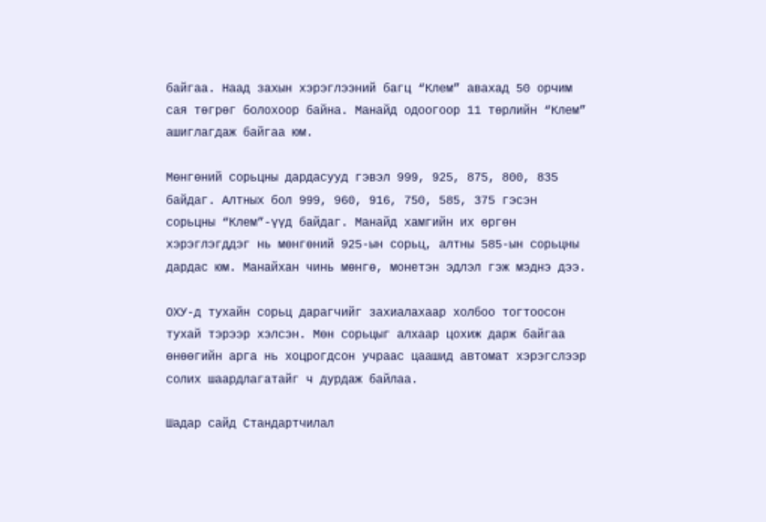байгаа. Наад захын хэрэглээний багц “Клем” авахад 50 орчим сая төгрөг болохоор байна. Манайд одоогоор 11 төрлийн “Клем” ашиглагдаж байгаа юм.

Мөнгөний сорьцны дардасууд гэвэл 999, 925, 875, 800, 835 байдаг. Алтных бол 999, 960, 916, 750, 585, 375 гэсэн сорьцны “Клем”-үүд байдаг. Манайд хамгийн их өргөн хэрэглэгддэг нь мөнгөний 925-ын сорьц, алтны 585-ын сорьцны дардас юм. Манайхан чинь мөнгө, монетэн эдлэл гэж мэднэ дээ.

ОХУ-д тухайн сорьц дарагчийг захиалахаар холбоо тогтоосон тухай тэрээр хэлсэн. Мөн сорьцыг алхаар цохиж дарж байгаа өнөөгийн арга нь хоцрогдсон учраас цаашид автомат хэрэгслээр солих шаардлагатайг ч дурдаж байлаа.

Шадар сайд Стандартчилал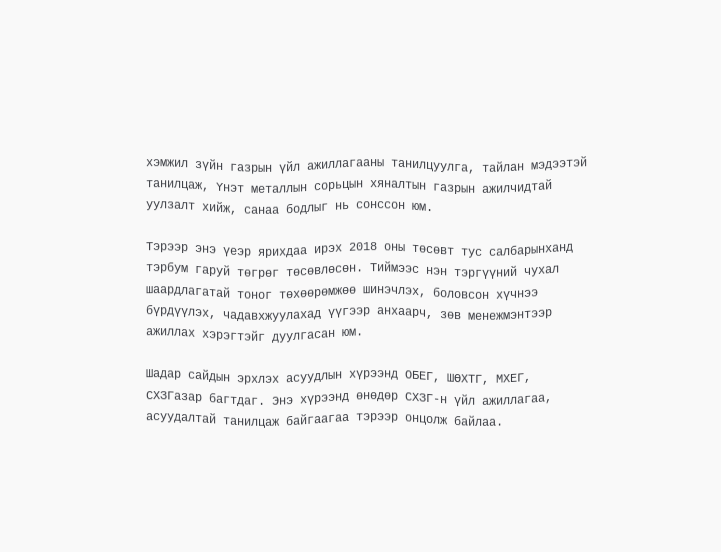хэмжил зүйн газрын үйл ажиллагааны танилцуулга, тайлан мэдээтэй танилцаж, Үнэт металлын сорьцын хяналтын газрын ажилчидтай уулзалт хийж, санаа бодлыг нь сонссон юм.

Тэрээр энэ үеэр ярихдаа ирэх 2018 оны төсөвт тус салбарынханд тэрбум гаруй төгрөг төсөвлөсөн. Тиймээс нэн тэргүүний чухал шаардлагатай тоног төхөөрөмжөө шинэчлэх, боловсон хүчнээ бүрдүүлэх, чадавхжуулахад үүгээр анхаарч, зөв менежмэнтээр ажиллах хэрэгтэйг дуулгасан юм.

Шадар сайдын эрхлэх асуудлын хүрээнд ОБЕГ, ШӨХТГ, МХЕГ, СХЗГазар багтдаг. Энэ хүрээнд өнөдөр СХЗГ-н үйл ажиллагаа, асуудалтай танилцаж байгаагаа тэрээр онцолж байлаа.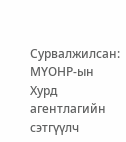Сурвалжилсан: МҮОНР-ын Хурд агентлагийн сэтгүүлч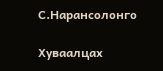С.Нарансолонго

Хуваалцах